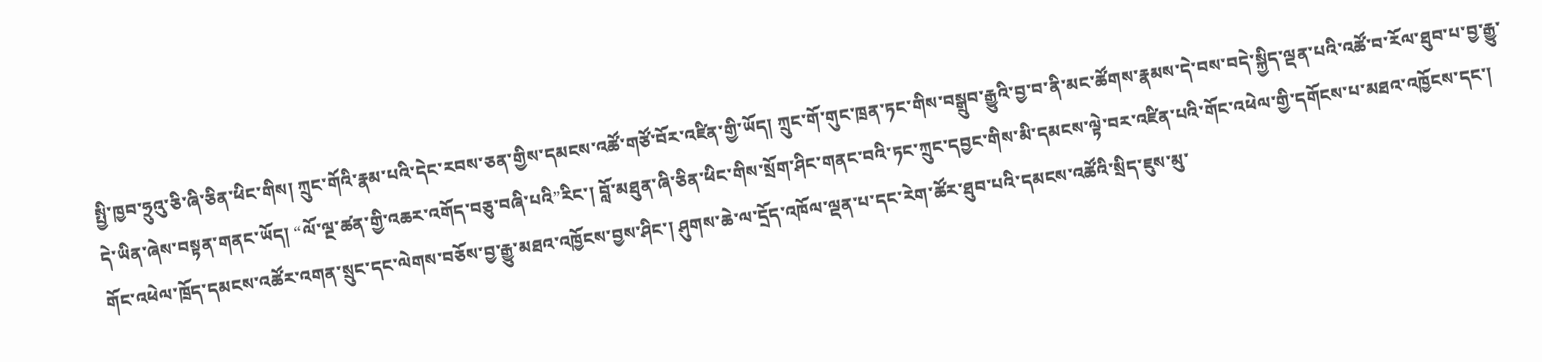སྤྱི་ཁྱབ་ཧྲུའུ་ཅི་ཞི་ཅིན་ཕིང་གིས། ཀྲུང་གོའི་རྣམ་པའི་དེང་རབས་ཅན་གྱིས་དམངས་འཚོ་གཙོ་བོར་འཛིན་གྱི་ཡོད། ཀྲུང་གོ་གུང་ཁྲན་ཏང་གིས་བསྒྲུབ་རྒྱུའི་བྱ་བ་ནི་མང་ཚོགས་རྣམས་དེ་བས་བདེ་སྐྱིད་ལྡན་པའི་འཚོ་བ་རོལ་ཐུབ་པ་བྱ་རྒྱུ་དེ་ཡིན་ཞེས་བསྟན་གནང་ཡོད། “ལོ་ལྔ་ཚན་གྱི་འཆར་འགོད་བཅུ་བཞི་པའི”རིང་། བློ་མཐུན་ཞི་ཅིན་ཕིང་གིས་སྲོག་ཤིང་གནང་བའི་ཏང་ཀྲུང་དབྱང་གིས་མི་དམངས་ལྟེ་བར་འཛིན་པའི་གོང་འཕེལ་གྱི་དགོངས་པ་མཐའ་འཁྱོངས་དང་། གོང་འཕེལ་ཁྲོད་དམངས་འཚོར་འགན་སྲུང་དང་ལེགས་བཅོས་བྱ་རྒྱུ་མཐའ་འཁྱོངས་བྱས་ཤིང་། ཤུགས་ཆེ་ལ་དྲོད་འཁོལ་ལྡན་པ་དང་རེག་ཚོར་ཐུབ་པའི་དམངས་འཚོའི་སྲིད་ཇུས་མུ་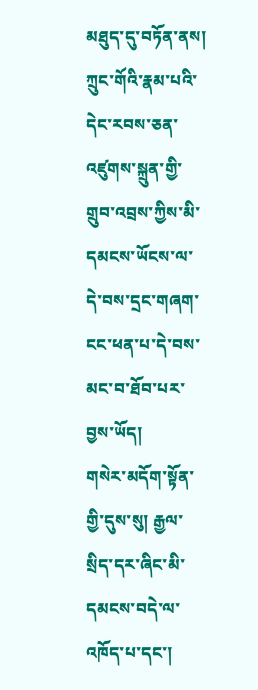མཐུད་དུ་བཏོན་ནས། ཀྲུང་གོའི་རྣམ་པའི་དེང་རབས་ཅན་འཛུགས་སྐྲུན་གྱི་གྲུབ་འབྲས་ཀྱིས་མི་དམངས་ཡོངས་ལ་དེ་བས་དྲང་གཞག་ངང་ཕན་པ་དེ་བས་མང་བ་ཐོབ་པར་བྱས་ཡོད།
གསེར་མདོག་སྟོན་གྱི་དུས་སུ། རྒྱལ་སྲིད་དར་ཞིང་མི་དམངས་བདེ་ལ་འཁོད་པ་དང་།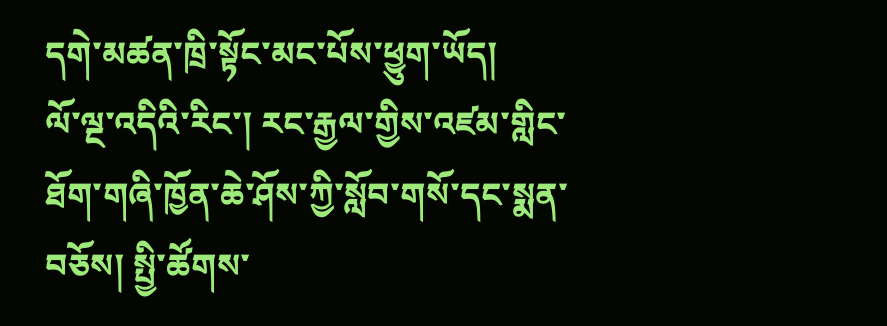དགེ་མཚན་ཁྲི་སྟོང་མང་པོས་ཕྱུག་ཡོད།
ལོ་ལྔ་འདིའི་རིང་། རང་རྒྱལ་གྱིས་འཛམ་གླིང་ཐོག་གཞི་ཁྱོན་ཆེ་ཤོས་ཀྱི་སློབ་གསོ་དང་སྨན་བཅོས། སྤྱི་ཚོགས་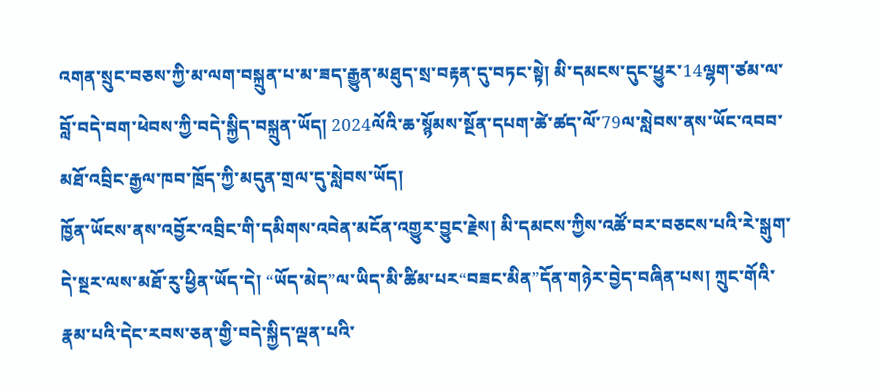འགན་སྲུང་བཅས་ཀྱི་མ་ལག་བསྐྲུན་པ་མ་ཟད་རྒྱུན་མཐུད་སྲ་བརྟན་དུ་བཏང་སྟེ། མི་དམངས་དུང་ཕྱུར་14ལྷག་ཙམ་ལ་བློ་བདེ་བག་ཕེབས་ཀྱི་བདེ་སྐྱིད་བསྐྲུན་ཡོད། 2024ལོའི་ཆ་སྙོམས་སྔོན་དཔག་ཚེ་ཚད་ལོ་79ལ་སླེབས་ནས་ཡོང་འབབ་མཐོ་འབྲིང་རྒྱལ་ཁབ་ཁྲོད་ཀྱི་མདུན་གྲལ་དུ་སླེབས་ཡོད།
ཁྱོན་ཡོངས་ནས་འབྱོར་འབྲིང་གི་དམིགས་འབེན་མངོན་འགྱུར་བྱུང་རྗེས། མི་དམངས་ཀྱིས་འཚོ་བར་བཅངས་པའི་རེ་སྒུག་དེ་སྔར་ལས་མཐོ་རུ་ཕྱིན་ཡོད་དེ། “ཡོད་མེད”ལ་ཡིད་མི་ཚིམ་པར“བཟང་མིན”དོན་གཉེར་བྱེད་བཞིན་པས། ཀྲུང་གོའི་རྣམ་པའི་དེང་རབས་ཅན་གྱི་བདེ་སྐྱིད་ལྡན་པའི་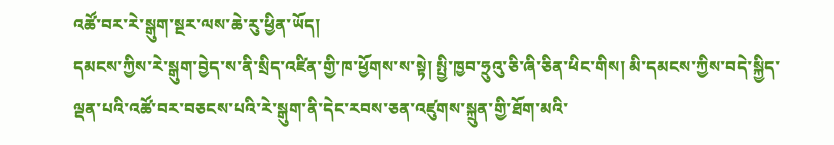འཚོ་བར་རེ་སྒུག་སྔར་ལས་ཆེ་རུ་ཕྱིན་ཡོད།
དམངས་ཀྱིས་རེ་སྒུག་བྱེད་ས་ནི་སྲིད་འཛིན་གྱི་ཁ་ཕྱོགས་ས་སྟེ། སྤྱི་ཁྱབ་ཧྲུའུ་ཅི་ཞི་ཅིན་ཕིང་གིས། མི་དམངས་ཀྱིས་བདེ་སྐྱིད་ལྡན་པའི་འཚོ་བར་བཅངས་པའི་རེ་སྒུག་ནི་དེང་རབས་ཅན་འཛུགས་སྐྲུན་གྱི་ཐོག་མའི་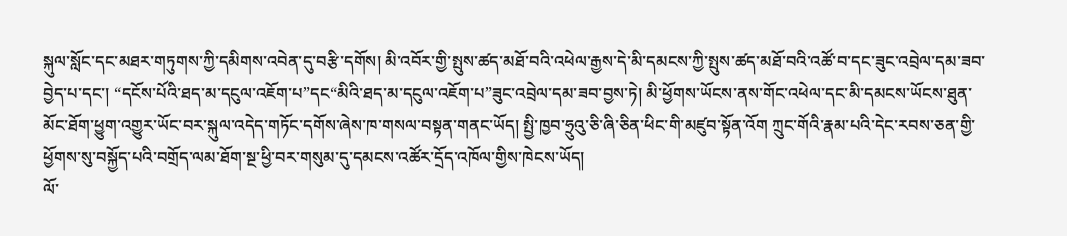སྐུལ་སློང་དང་མཐར་གཏུགས་ཀྱི་དམིགས་འབེན་དུ་བརྩི་དགོས། མི་འབོར་གྱི་སྤུས་ཚད་མཐོ་བའི་འཕེལ་རྒྱས་དེ་མི་དམངས་ཀྱི་སྤུས་ཚད་མཐོ་བའི་འཚོ་བ་དང་ཟུང་འབྲེལ་དམ་ཟབ་བྱེད་པ་དང་། “དངོས་པོའི་ཐད་མ་དངུལ་འཇོག་པ”དང“མིའི་ཐད་མ་དངུལ་འཇོག་པ”ཟུང་འབྲེལ་དམ་ཟབ་བྱས་ཏེ། མི་ཕྱོགས་ཡོངས་ནས་གོང་འཕེལ་དང་མི་དམངས་ཡོངས་ཐུན་མོང་ཐོག་ཕྱུག་འགྱུར་ཡོང་བར་སྐུལ་འདེད་གཏོང་དགོས་ཞེས་ཁ་གསལ་བསྟན་གནང་ཡོད། སྤྱི་ཁྱབ་ཧྲུའུ་ཅི་ཞི་ཅིན་ཕིང་གི་མཛུབ་སྟོན་འོག ཀྲུང་གོའི་རྣམ་པའི་དེང་རབས་ཅན་གྱི་ཕྱོགས་སུ་བསྐྱོད་པའི་བགྲོད་ལམ་ཐོག་སྔ་ཕྱི་བར་གསུམ་དུ་དམངས་འཚོར་དྲོད་འཁོལ་གྱིས་ཁེངས་ཡོད།
ལོ་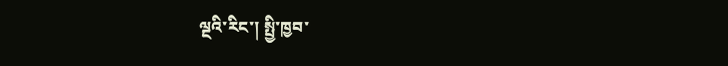ལྔའི་རིང་། སྤྱི་ཁྱབ་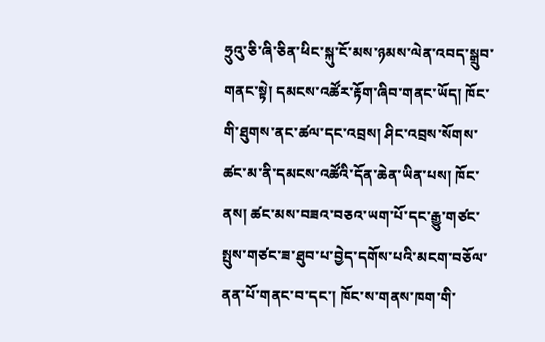ཧྲུའུ་ཅི་ཞི་ཅིན་ཕིང་སྐུ་ངོ་མས་ཉམས་ལེན་འབད་སྒྲུབ་གནང་སྟེ། དམངས་འཚོར་རྟོག་ཞིབ་གནང་ཡོད། ཁོང་གི་ཐུགས་ནང་ཚལ་དང་འབྲས། ཤིང་འབྲས་སོགས་ཚང་མ་ནི་དམངས་འཚོའི་དོན་ཆེན་ཡིན་པས། ཁོང་ནས། ཚང་མས་བཟའ་བཅའ་ཡག་པོ་དང་རྒྱུ་གཙང་སྤུས་གཙང་ཟ་ཐུབ་པ་བྱེད་དགོས་པའི་མངག་བཅོལ་ནན་པོ་གནང་བ་དང་། ཁོང་ས་གནས་ཁག་གི་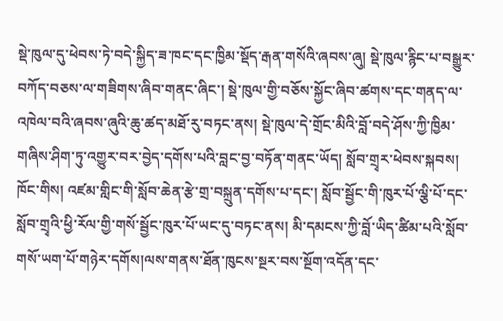སྡེ་ཁུལ་དུ་ཕེབས་ཏེ་བདེ་སྐྱིད་ཟ་ཁང་དང་ཁྱིམ་སྡོད་རྒན་གསོའི་ཞབས་ཞུ། སྡེ་ཁུལ་རྙིང་པ་བསྒྱུར་བཀོད་བཅས་ལ་གཟིགས་ཞིབ་གནང་ཞིང་། སྡེ་ཁུལ་གྱི་བཅོས་སྐྱོང་ཞིབ་ཚགས་དང་གནད་ལ་འཁེལ་བའི་ཞབས་ཞུའི་ཆུ་ཚད་མཐོ་རུ་བཏང་ནས། སྡེ་ཁུལ་དེ་གྲོང་མིའི་བློ་བདེ་ཤོས་ཀྱི་ཁྱིམ་གཞིས་ཤིག་ཏུ་འགྱུར་བར་བྱེད་དགོས་པའི་བླང་བྱ་བཏོན་གནང་ཡོད། སློབ་གྲྭར་ཕེབས་སྐབས། ཁོང་གིས། འཛམ་གླིང་གི་སློབ་ཆེན་རྩེ་གྲ་བསྐྲུན་དགོས་པ་དང་། སློབ་སྦྱོང་གི་ཁུར་པོ་ལྕི་པོ་དང་སློབ་གྲྭའི་ཕྱི་རོལ་གྱི་གསོ་སྦྱོང་ཁུར་པོ་ཡང་དུ་བཏང་ནས། མི་དམངས་ཀྱི་བློ་ཡིད་ཚིམ་པའི་སློབ་གསོ་ཡག་པོ་གཉེར་དགོས།ལས་གནས་ཐོན་ཁུངས་སྔར་བས་སྔོག་འདོན་དང་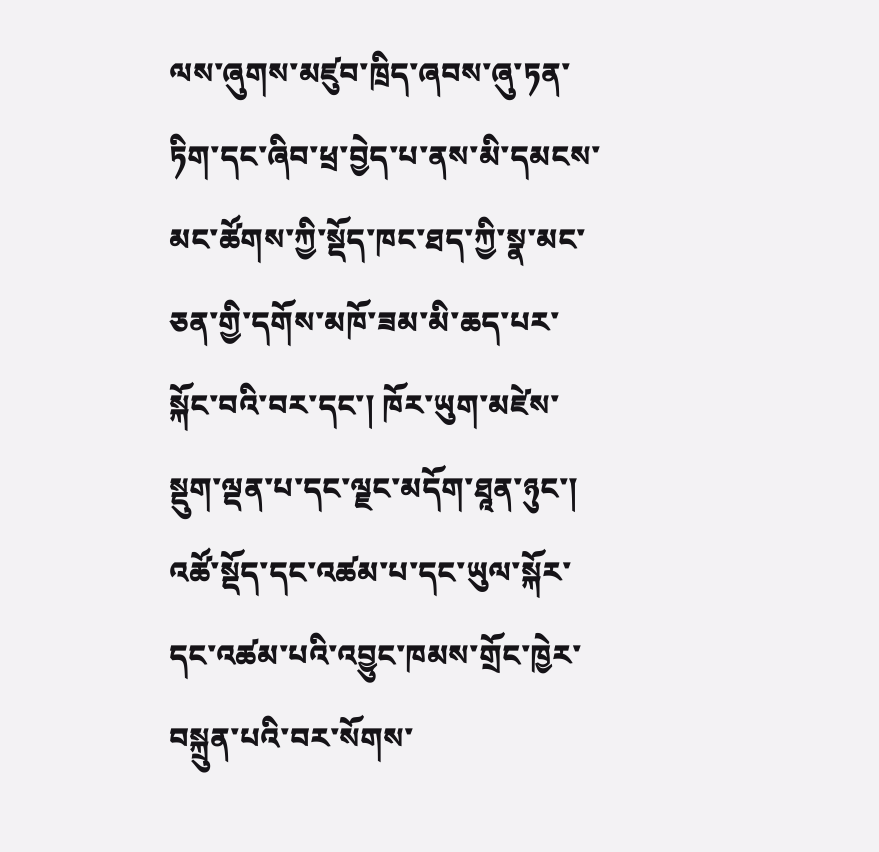ལས་ཞུགས་མཛུབ་ཁྲིད་ཞབས་ཞུ་ཏན་ཏིག་དང་ཞིབ་ཕྲ་བྱེད་པ་ནས་མི་དམངས་མང་ཚོགས་ཀྱི་སྡོད་ཁང་ཐད་ཀྱི་སྣ་མང་ཅན་གྱི་དགོས་མཁོ་ཟམ་མི་ཆད་པར་སྐོང་བའི་བར་དང་། ཁོར་ཡུག་མཛེས་སྡུག་ལྡན་པ་དང་ལྗང་མདོག་ཐཱན་ཉུང་། འཚོ་སྡོད་དང་འཚམ་པ་དང་ཡུལ་སྐོར་དང་འཚམ་པའི་འབྱུང་ཁམས་གྲོང་ཁྱེར་བསྐྲུན་པའི་བར་སོགས་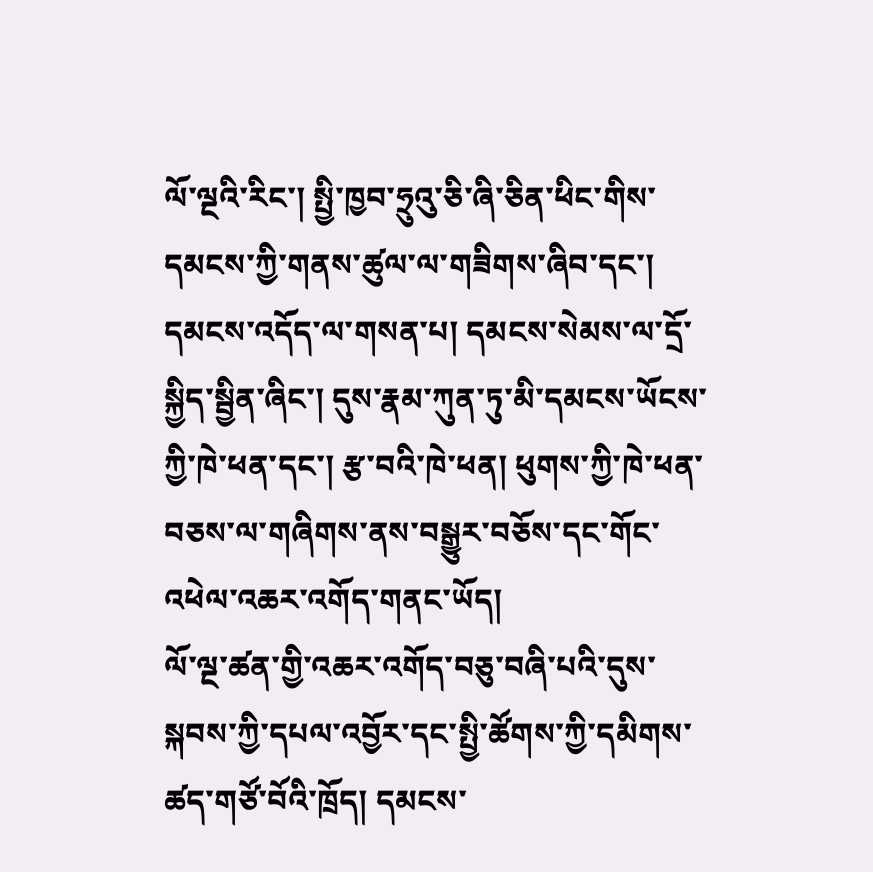ལོ་ལྔའི་རིང་། སྤྱི་ཁྱབ་ཧྲུའུ་ཅི་ཞི་ཅིན་ཕིང་གིས་དམངས་ཀྱི་གནས་ཚུལ་ལ་གཟིགས་ཞིབ་དང་། དམངས་འདོད་ལ་གསན་པ། དམངས་སེམས་ལ་དྲོ་སྐྱིད་སྦྱིན་ཞིང་། དུས་རྣམ་ཀུན་ཏུ་མི་དམངས་ཡོངས་ཀྱི་ཁེ་ཕན་དང་། རྩ་བའི་ཁེ་ཕན། ཕུགས་ཀྱི་ཁེ་ཕན་བཅས་ལ་གཞིགས་ནས་བསྒྱུར་བཅོས་དང་གོང་འཕེལ་འཆར་འགོད་གནང་ཡོད།
ལོ་ལྔ་ཚན་གྱི་འཆར་འགོད་བཅུ་བཞི་པའི་དུས་སྐབས་ཀྱི་དཔལ་འབྱོར་དང་སྤྱི་ཚོགས་ཀྱི་དམིགས་ཚད་གཙོ་བོའི་ཁྲོད། དམངས་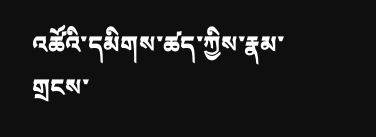འཚོའི་དམིགས་ཚད་ཀྱིས་རྣམ་གྲངས་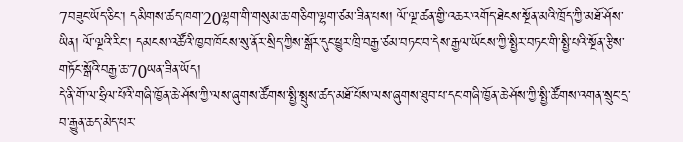7བཟུང་ཡོད་ཅིང་། དམིགས་ཚད་ཁག་20ལྷག་གི་གསུམ་ཆ་གཅིག་ལྷག་ཙམ་ཟིན་པས། ལོ་ལྔ་ཚན་གྱི་འཆར་འགོད་ཐེངས་སྔོན་མའི་ཁྲོད་ཀྱི་མཐོ་ཤོས་ཡིན། ལོ་ལྔའི་རིང་། དམངས་འཚོའི་ཁྱབ་ཁོངས་སུ་ནོར་སྲིད་ཀྱིས་སྒོར་དུང་ཕྱུར་ཁྲི་བརྒྱ་ཙམ་བཏང་བ་དེས་རྒྱལ་ཡོངས་ཀྱི་སྤྱིར་བཏང་གི་སྤྱི་པའི་སྔོན་རྩིས་གཏོང་སྒོའི་བརྒྱ་ཆ་70ཡན་ཟིན་ཡོད།
དེ་ནི་གོ་ལ་ཧྲིལ་པོའི་གཞི་ཁྱོན་ཆེ་ཤོས་ཀྱི་ལས་ཞུགས་ཚོགས་སྤྱི་སྤུས་ཚད་མཐོ་པོས་ལས་ཞུགས་ཐུབ་པ་དང་གཞི་ཁྱོན་ཆེ་ཤོས་ཀྱི་སྤྱི་ཚོགས་འགན་སྲུང་དྲ་བ་རྒྱུན་ཆད་མེད་པར་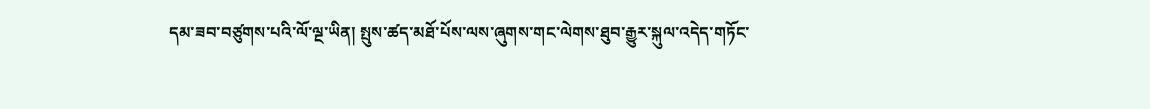དམ་ཟབ་བཙུགས་པའི་ལོ་ལྔ་ཡིན། སྤུས་ཚད་མཐོ་པོས་ལས་ཞུགས་གང་ལེགས་ཐུབ་རྒྱུར་སྐུལ་འདེད་གཏོང་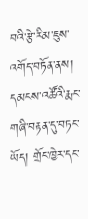བའི་རྩེ་རིམ་ཇུས་འགོད་བཏོན་ནས། དམངས་འཚོའི་རྨང་གཞི་བརྟན་དུ་བཏང་ཡོད། གྲོང་ཁྱེར་དང་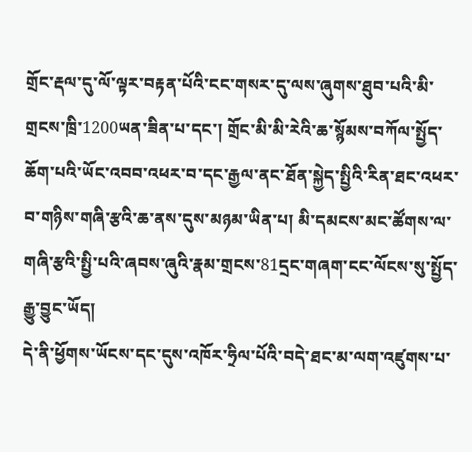གྲོང་རྡལ་དུ་ལོ་ལྟར་བརྟན་པོའི་ངང་གསར་དུ་ལས་ཞུགས་ཐུབ་པའི་མི་གྲངས་ཁྲི་1200ཡན་ཟིན་པ་དང་། གྲོང་མི་མི་རེའི་ཆ་སྙོམས་བཀོལ་སྤྱོད་ཆོག་པའི་ཡོང་འབབ་འཕར་བ་དང་རྒྱལ་ནང་ཐོན་སྐྱེད་སྤྱིའི་རིན་ཐང་འཕར་བ་གཉིས་གཞི་རྩའི་ཆ་ནས་དུས་མཉམ་ཡིན་པ། མི་དམངས་མང་ཚོགས་ལ་གཞི་རྩའི་སྤྱི་པའི་ཞབས་ཞུའི་རྣམ་གྲངས་81དྲང་གཞག་ངང་ལོངས་སུ་སྤྱོད་རྒྱུ་བྱུང་ཡོད།
དེ་ནི་ཕྱོགས་ཡོངས་དང་དུས་འཁོར་ཧྲིལ་པོའི་བདེ་ཐང་མ་ལག་འཛུགས་པ་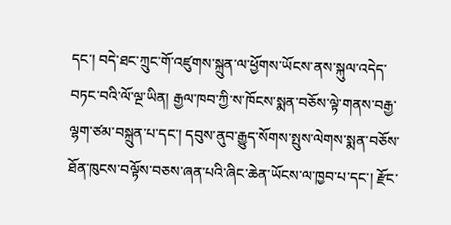དང་། བདེ་ཐང་ཀྲུང་གོ་འཛུགས་སྐྲུན་ལ་ཕྱོགས་ཡོངས་ནས་སྐུལ་འདེད་བཏང་བའི་ལོ་ལྔ་ཡིན། རྒྱལ་ཁབ་ཀྱི་ས་ཁོངས་སྨན་བཅོས་ལྟེ་གནས་བརྒྱ་ལྷག་ཙམ་བསྐྲུན་པ་དང་། དབུས་ནུབ་རྒྱུད་སོགས་སྤུས་ལེགས་སྨན་བཅོས་ཐོན་ཁུངས་བལྟོས་བཅས་ཞན་པའི་ཞིང་ཆེན་ཡོངས་ལ་ཁྱབ་པ་དང་། རྫོང་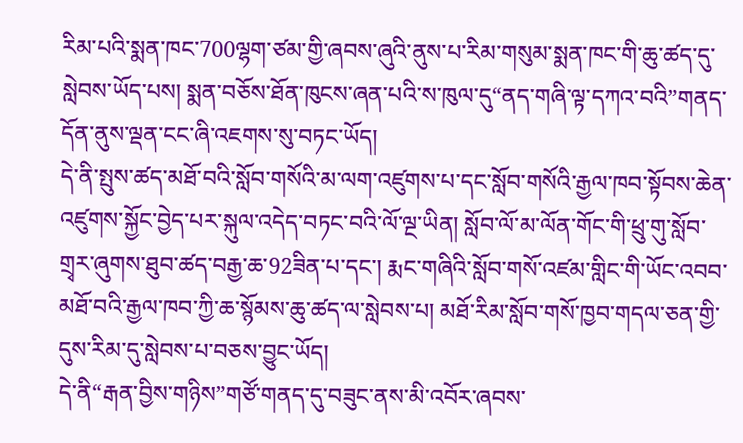རིམ་པའི་སྨན་ཁང་700ལྷག་ཙམ་གྱི་ཞབས་ཞུའི་ནུས་པ་རིམ་གསུམ་སྨན་ཁང་གི་ཆུ་ཚད་དུ་སླེབས་ཡོད་པས། སྨན་བཅོས་ཐོན་ཁུངས་ཞན་པའི་ས་ཁུལ་དུ“ནད་གཞི་ལྟ་དཀའ་བའི”གནད་དོན་ནུས་ལྡན་ངང་ཞི་འཇགས་སུ་བཏང་ཡོད།
དེ་ནི་སྤུས་ཚད་མཐོ་བའི་སློབ་གསོའི་མ་ལག་འཛུགས་པ་དང་སློབ་གསོའི་རྒྱལ་ཁབ་སྟོབས་ཆེན་འཛུགས་སྐྱོང་བྱེད་པར་སྐུལ་འདེད་བཏང་བའི་ལོ་ལྔ་ཡིན། སློབ་ལོ་མ་ལོན་གོང་གི་ཕྲུ་གུ་སློབ་གྲྭར་ཞུགས་ཐུབ་ཚད་བརྒྱ་ཆ་92ཟིན་པ་དང་། རྨང་གཞིའི་སློབ་གསོ་འཛམ་གླིང་གི་ཡོང་འབབ་མཐོ་བའི་རྒྱལ་ཁབ་ཀྱི་ཆ་སྙོམས་ཆུ་ཚད་ལ་སླེབས་པ། མཐོ་རིམ་སློབ་གསོ་ཁྱབ་གདལ་ཅན་གྱི་དུས་རིམ་དུ་སླེབས་པ་བཅས་བྱུང་ཡོད།
དེ་ནི“རྒན་བྱིས་གཉིས”གཙོ་གནད་དུ་བཟུང་ནས་མི་འབོར་ཞབས་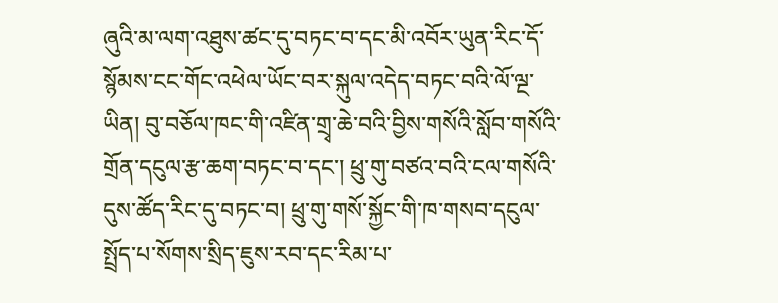ཞུའི་མ་ལག་འཐུས་ཚང་དུ་བཏང་བ་དང་མི་འབོར་ཡུན་རིང་དོ་སྙོམས་ངང་གོང་འཕེལ་ཡོང་བར་སྐུལ་འདེད་བཏང་བའི་ལོ་ལྔ་ཡིན། བུ་བཅོལ་ཁང་གི་འཛིན་གྲྭ་ཆེ་བའི་བྱིས་གསོའི་སློབ་གསོའི་གྲོན་དངུལ་རྩ་ཆག་བཏང་བ་དང་། ཕྲུ་གུ་བཙའ་བའི་ངལ་གསོའི་དུས་ཚོད་རིང་དུ་བཏང་བ། ཕྲུ་གུ་གསོ་སྐྱོང་གི་ཁ་གསབ་དངུལ་སྤྲོད་པ་སོགས་སྲིད་ཇུས་རབ་དང་རིམ་པ་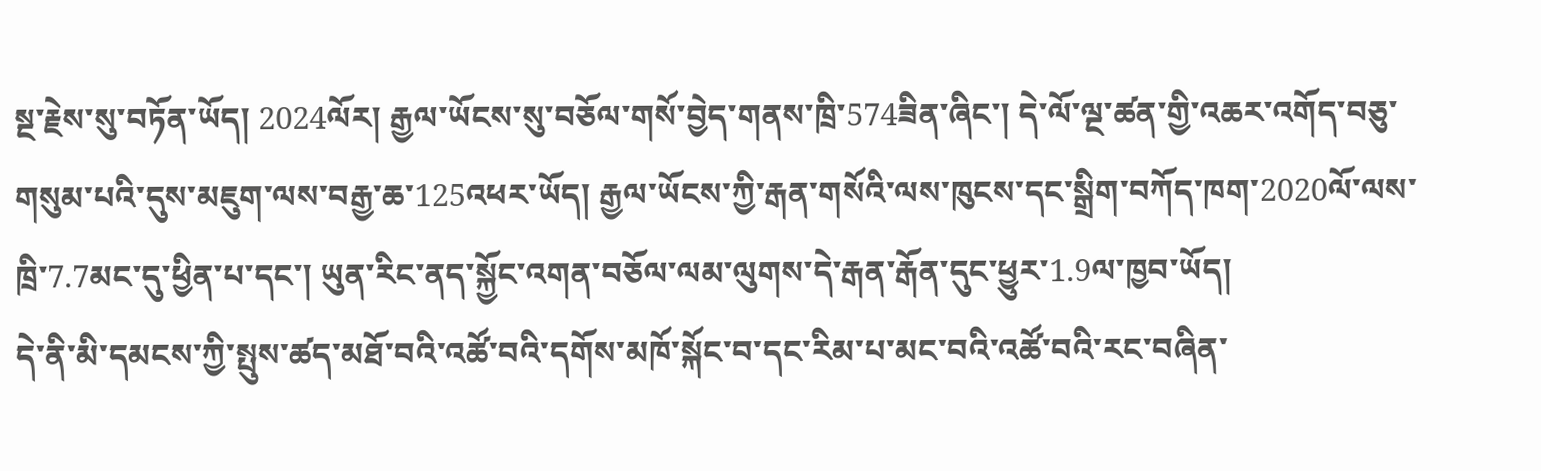སྔ་རྗེས་སུ་བཏོན་ཡོད། 2024ལོར། རྒྱལ་ཡོངས་སུ་བཅོལ་གསོ་བྱེད་གནས་ཁྲི་574ཟིན་ཞིང་། དེ་ལོ་ལྔ་ཚན་གྱི་འཆར་འགོད་བཅུ་གསུམ་པའི་དུས་མཇུག་ལས་བརྒྱ་ཆ་125འཕར་ཡོད། རྒྱལ་ཡོངས་ཀྱི་རྒན་གསོའི་ལས་ཁུངས་དང་སྒྲིག་བཀོད་ཁག་2020ལོ་ལས་ཁྲི་7.7མང་དུ་ཕྱིན་པ་དང་། ཡུན་རིང་ནད་སྐྱོང་འགན་བཅོལ་ལམ་ལུགས་དེ་རྒན་རྒོན་དུང་ཕྱུར་1.9ལ་ཁྱབ་ཡོད།
དེ་ནི་མི་དམངས་ཀྱི་སྤུས་ཚད་མཐོ་བའི་འཚོ་བའི་དགོས་མཁོ་སྐོང་བ་དང་རིམ་པ་མང་བའི་འཚོ་བའི་རང་བཞིན་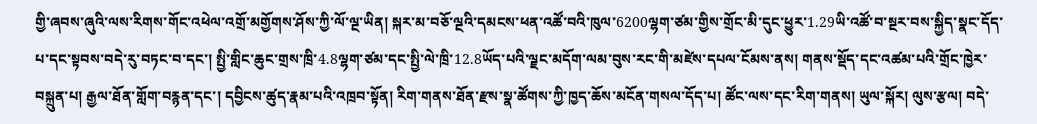གྱི་ཞབས་ཞུའི་ལས་རིགས་གོང་འཕེལ་འགྲོ་མགྱོགས་ཤོས་ཀྱི་ལོ་ལྔ་ཡིན། སྐར་མ་བཅོ་ལྔའི་དམངས་ཕན་འཚོ་བའི་ཁུལ་6200ལྷག་ཙམ་གྱིས་གྲོང་མི་དུང་ཕྱུར་1.29ཡི་འཚོ་བ་སྔར་བས་སྐྱིད་སྣང་དོད་པ་དང་སྟབས་བདེ་རུ་བཏང་བ་དང་། སྤྱི་གླིང་ཆུང་གྲས་ཁྲི་4.8ལྷག་ཙམ་དང་སྤྱི་ལེ་ཁྲི་12.8ཡོད་པའི་ལྗང་མདོག་ལམ་བུས་རང་གི་མཛེས་དཔལ་ངོམས་ནས། གནས་སྡོད་དང་འཚམ་པའི་གྲོང་ཁྱེར་བསྐྲུན་པ། རྒྱལ་ཐོན་གློག་བརྙན་དང་། དབྱིངས་ཚུད་རྣམ་པའི་འཁྲབ་སྟོན། རིག་གནས་ཐོན་རྫས་སྣ་ཚོགས་ཀྱི་ཁྱད་ཆོས་མངོན་གསལ་དོད་པ། ཚོང་ལས་དང་རིག་གནས། ཡུལ་སྐོར། ལུས་རྩལ། བདེ་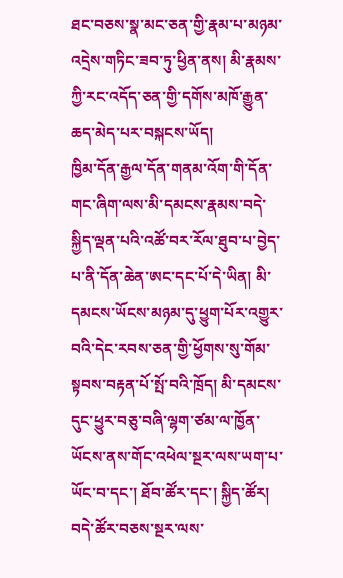ཐང་བཅས་སྣ་མང་ཅན་གྱི་རྣམ་པ་མཉམ་འདྲེས་གཏིང་ཟབ་ཏུ་ཕྱིན་ནས། མི་རྣམས་ཀྱི་རང་འདོད་ཅན་གྱི་དགོས་མཁོ་རྒྱུན་ཆད་མེད་པར་བསྐངས་ཡོད།
ཁྱིམ་དོན་རྒྱལ་དོན་གནམ་འོག་གི་དོན་གང་ཞིག་ལས་མི་དམངས་རྣམས་བདེ་སྐྱིད་ལྡན་པའི་འཚོ་བར་རོལ་ཐུབ་པ་བྱེད་པ་ནི་དོན་ཆེན་ཨང་དང་པོ་དེ་ཡིན། མི་དམངས་ཡོངས་མཉམ་དུ་ཕྱུག་པོར་འགྱུར་བའི་དེང་རབས་ཅན་གྱི་ཕྱོགས་སུ་གོམ་སྟབས་བརྟན་པོ་སྤོ་བའི་ཁྲོད། མི་དམངས་དུང་ཕྱུར་བཅུ་བཞི་ལྷག་ཙམ་ལ་ཁྱོན་ཡོངས་ནས་གོང་འཕེལ་སྔར་ལས་ཡག་པ་ཡོང་བ་དང་། ཐོབ་ཚོར་དང་། སྐྱིད་ཚོར། བདེ་ཚོར་བཅས་སྔར་ལས་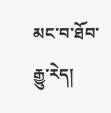མང་བ་ཐོབ་རྒྱུ་རེད།